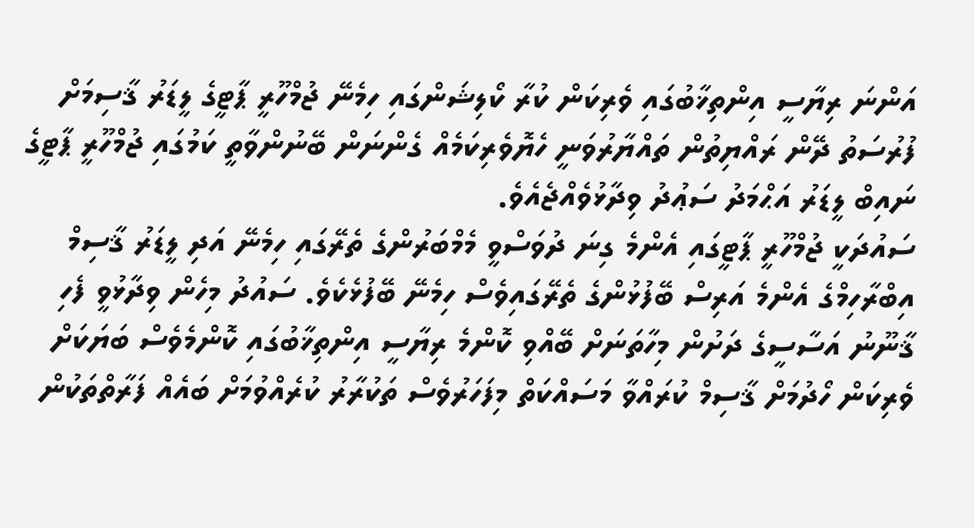އަންނަ ރިޔާސީ އިންތިޚާބުގައި ވެރިކަން ކުރާ ކޯލިޝަންގައި ހިމެނޭ ޖުމްހޫރީ ޕާޓީގެ ލީޑަރު ޤާސިމަށް ފުރުސަތު ދޭން ރައްޔިތުން ތައްޔާރުވަނީ ހެޔޮވެރިކަމެއް ގެންނަން ބޭނުންވާތީ ކަމުގައި ޖުމްހޫރީ ޕާޓީގެ ނައިބް ލީޑަރު އަޙްމަދު ސަޢުދު ވިދާޅުވެއްޖެއެވެ.
ސައުދަކީ ޖުމްހޫރީ ޕާޓީގައި އެންމެ ގިނަ ދުވަސްވީ މެމްބަރުންގެ ތެރޭގައި ހިމެނޭ އަދި ލީޑަރު ޤާސިމް އިބްރާހިމްގެ އެންމެ އަރިސް ބޭފުޅުންގެ ތެރޭގައިވެސް ހިމެނޭ ބޭފުޅެކެވެ. ސައުދު މިހެން ވިދާޅުވީ ފެހި ޤާނޫނު އަސާސީގެ ދަށުން މިހާތަނަށް ބޭއްވި ކޮންމެ ރިޔާސީ އިންތިޚާބުގައި ކޮންމެވެސް ބަޔަކަށް ވެރިކަން ހޯދުމަށް ޤާސިމް ކުރައްވާ މަސައްކަތް މިފަހަރުވެސް ތަކުރާރު ކުރެއްވުމަށް ބައެއް ފަރާތްތަކުން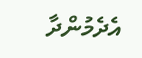އެދެމުންދާ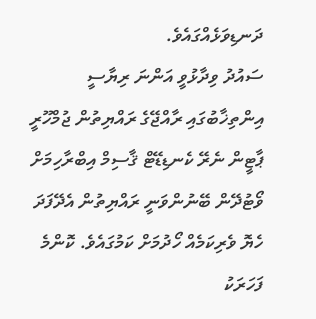ދަނޑިވަޅެއްގައެވެ.
ސައުދު ވިދާޅުވީ އަންނަ ރިޔާސީ އިންތިޚާބުގައި ރާއްޖޭގެ ރައްޔިތުން ޖުމްހޫރީ ޕާޓީން ނެރޭ ކެނޑިޑޭޓް ޤާސިމް އިބްރާހިމަށް ވޯޓުދޭން ބޭނުންވަނީ ރައްޔިތުން އެދޭފަދަ ހެޔޮ ވެރިކަމެއް ހޯދުމަށް ކަމުގައެވެ. ކޮންމެ ފަހަރަކު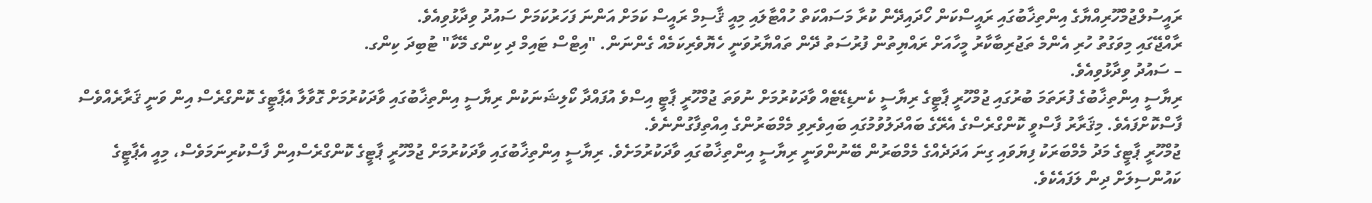ރައީސުލްޖުމްހޫރިއްޔާގެ އިންތިޚާބުގައި ރައީސްކަން ހޯދައިދޭން ކުރާ މަސައްކަތް ހުއްޓާލައި މިއީ ޤާސިމް ރައީސް ކަމަށް އަންނަ ފަހަރުކަމަށް ސައުދު ވިދާޅުވިއެވެ.
ރާއްޖޭގައި މިވަގުތު ހުރި އެންމެ ތަޖުރިބާކާރު މީހާއަށް ރައްޔިތުން ފުރުސަތު ދޭން ތައްޔާރުވަނީ ހެޔޮވެރިކަމެއް ގެންނަން. "އިޓްސް ޓައިމް ދި ކިންގ މޭކާ" ޓުބިދަ ކިންގ.
– ސައުދު ވިދާޅުވިއެވެ.
ރިޔާސީ އިންތިޚާބުގެ ފުރަތަމަ ބުރުގައި ޖުމްހޫރީ ޕާޓީގެ ރިޔާސީ ކެނޑިޑޭޓެއް ވާދަކުރުމަށް ނުވަތަ ޖުމްހޫރީ ޕާޓީ އިސްވެ އުފައްދާ ކޯލިޝަނަކުން ރިޔާސީ އިންތިޚާބުގައި ވާދަކުރުމަށް ގޮވާލާ އެޕާޓީގެ ކޮންގްރެސް އިން ވަނީ ޤަރާރެއްވެސް ފާސްކޮށްފައެވެ. މިޤަރާރު ފާސްވީ ކޮންގްރެސްގެ އެރޭގެ ބައްދަލުވުމުގައި ބައިވެރިވި މެމްބަރުންގެ އިއްތިފާގުންނެވެ.
ޖުމްހޫރީ ޕާޓީގެ މަދު މެމްބަރަކު ފިޔަވައި ގިނަ އަދަދެއްގެ މެމްބަރުން ބޭނުންވަނީ ރިޔާސީ އިންތިޚާބުގައި ވާދަކުރުމަށެވެ. ރިޔާސީ އިންތިޚާބުގައި ވާދަކުރުމަށް ޖުމްހޫރީ ޕާޓީގެ ކޮންގްރެސްއިން ފާސްކުރިނަމަވެސް، މިއީ އެޕާޓީގެ ކައުންސިލަށް ދިން ލަފައެކެވެ.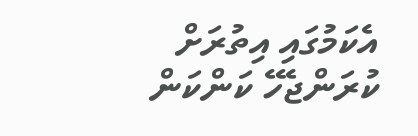އެކަމުގައި އިތުރަށް ކުރަންޖެހޭ ކަންކަން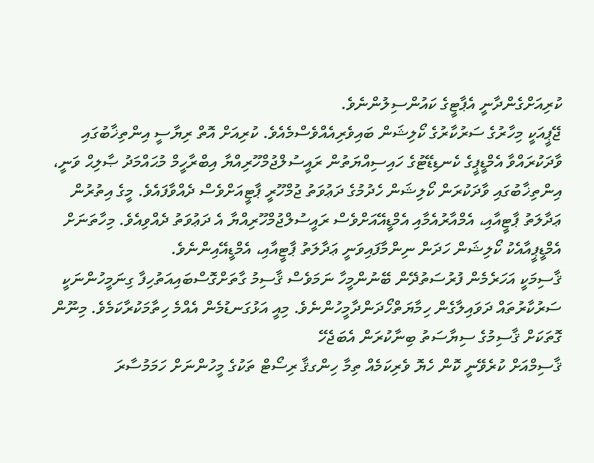ކުރިއަށްގެންދާނީ އެޕާޓީގެ ކައުންސިލުންނެވެ.
ޖޭޕީއަކީ މިހާރުގެ ސަރުކާރުގެ ކޯލިޝަން ބައިވެރިއެއްވެސްމެއެވެ. ކުރިއަށް އޮތް ރިޔާސީ އިންތިޚާބުގައި ވާދަކުރައްވާ އެމްޑީޕީގެ ކެނޑިޑޭޓުގެ ހައިސިއްޔަތުން ރައީސުލްޖުމްހޫރިއްޔާ އިބްރާހީމް މުޙައްމަދު ޞާލިޙް ވަނީ، އިންތިޚާބުގައި ވާދަކުރަން ކޯލިޝަން ހެދުމުގެ ދަޢުވަތު ޖުމްހޫރީ ޕާޓީއަށްވެސް ދެއްވާފައެވެ. މީގެ އިތުރުން ޢަދާލަތު ޕާޓީއާއި، އެމްއާރުއެމާއި އެމްޑީއޭއަށްވެސް ރައީސުލްޖުމްހޫރިއްޔާ އެ ދަޢުވަތު ދެއްވިއެވެ. މިހާތަނަށް އެމްޑީޕީއާއެކު ކޯލިޝަން ހަދަން ނިންމާފައިވަނީ ޢަދާލަތު ޕާޓީއާއި، އެމްޑީއޭއިންނެވެ.
ޤާސިމަކީ އަހަރެމެން ފުރުސަތުދޭން ބޭނުންމީހާ ނަމަވެސް ޤާސިމު ގާތަށްގޮސްބައިއަތުހިފާ ގިނަމީހުންނަކީ ސަރުކާރުތައް ދަވައިލާގެން ހިމާޔަތްހޯދަންދާމީހުންނެވެ. މިއީ އަޅުގަނޑުމެން އެއްމެ ހިތާމަކުރާކަމެވެ. މިނޫން ގޮތަކަށް ޤާސިމުގެ ސިޔާސަތު ބިނާކުރަން އެބަޖެހޭ
ޤާސިމްއަށް ކުރެވޭނީ ކޮން ހެޔޮ ވެރިކަމެއް ތިމާ ހިންގޤާ ރިސޯޓް ތަކުގެ މީހުންނަށް ހަމަމުސާރަ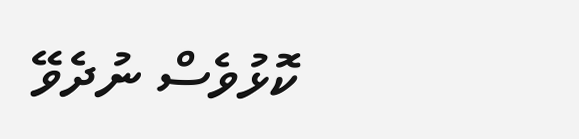ކޮޅުވެސް ނުދެވޭ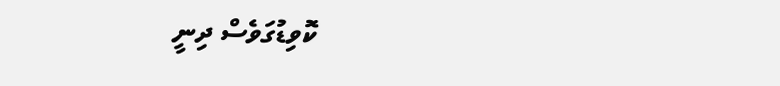ކޮވިޑުގަވެސް ދިނީ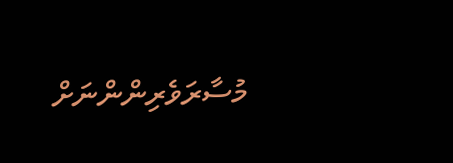މުސާރަވެރިންންނަށް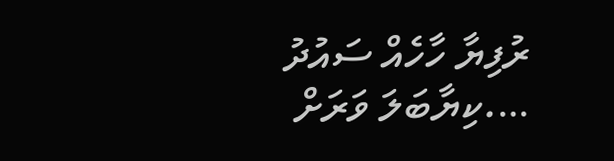ރުފިޔާ ހާހެއް ސައުދު ….ކިޔާބަލަ ވަރަށް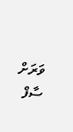ވަރަށް ސާފް